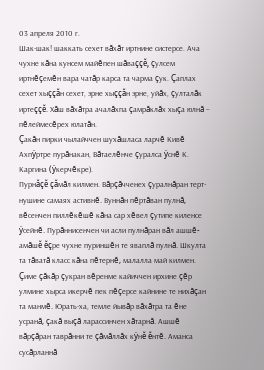03 апреля 2010 г.
Шак-шак! шаккать сехет вăхăт иртнине систерсе. Ача чухне кăна кунсем майĕпен шăваççĕ, çулсем иртнĕçемĕн вара чатăр карса та чарма çук. Çаплах сехет хыççăн сехет, эрне хыççăн эрне, уйăх, çулталăк иртеççĕ. Хăш вăхăтра ачалăхпа çамрăклăх хыçа юлнă – пĕлеймесĕрех юлатăн.
Çакăн пирки чылайччен шухăшласа ларчĕ Кивĕ Ахпÿртре пурăнакан, Вăтаелĕнче çуралса ÿснĕ К. Каргина (ÿкерчĕкре).
Пурнăçĕ çăмăл килмен. Вăрçăчченех çуралнăран терт-нушине самаях астивнĕ. Вуннăн пĕртăван пулнă, вĕсенчен пиллĕкĕшĕ кăна сар хĕвел çутипе киленсе ÿсейнĕ. Пурăннисенчен чи асли пулнăран вăл ашшĕ-амăшĕ ĕçре чухне пуриншĕн те яваплă пулнă. Шкулта та тăватă класс кăна пĕтернĕ, малалла май килмен. Çиме çăкăр çукран вĕренме кайиччен ирхине çĕр улмине хырса икерчĕ пек пĕçерсе кайнине те нихăçан та манмĕ. Юрать-ха, темле йывăр вăхăтра та ĕне усранă, çакă выçă ларассинчен хăтарнă. Ашшĕ вăрçăран таврăнни те çăмăллăх кÿнĕ ĕнтĕ. Аманса сусăрланнă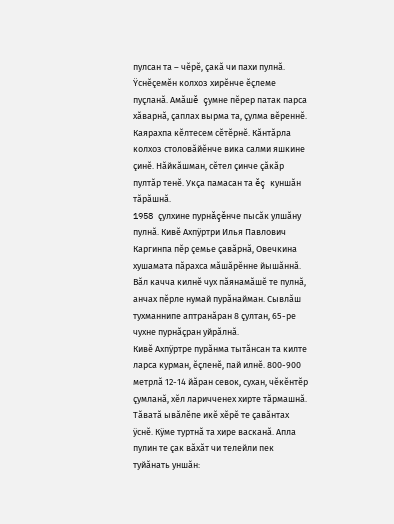пулсан та – чĕрĕ, çакă чи пахи пулнă.
Ÿснĕçемĕн колхоз хирĕнче ĕçлеме пуçланă. Амăшĕ çумне пĕрер патак парса хăварнă, çаплах вырма та, çулма вĕреннĕ. Каярахпа кĕлтесем сĕтĕрнĕ. Кăнтăрла колхоз столовăйĕнче вика салми яшкине çинĕ. Нăйкăшман, сĕтел çинче çăкăр пултăр тенĕ. Укçа памасан та ĕç куншăн тăрăшнă.
1958 çулхине пурнăçĕнче пысăк улшăну пулнă. Кивĕ Ахпÿртри Илья Павлович Каргинпа пĕр çемье çавăрнă, Овечкина хушамата пăрахса мăшăрĕнне йышăннă. Вăл качча килнĕ чух пăянамăшĕ те пулнă, анчах пĕрле нумай пурăнайман. Сывлăш тухманнипе аптранăран 8 çултан, 65-ре чухне пурнăçран уйрăлнă.
Кивĕ Ахпÿртре пурăнма тытăнсан та килте ларса курман, ĕçленĕ, пай илнĕ. 800-900 метрлă 12-14 йăран севок, сухан, чĕкĕнтĕр çумланă, хĕл ларичченех хирте тăрмашнă. Тăватă ывăлĕпе икĕ хĕрĕ те çавăнтах ÿснĕ. Кÿме туртнă та хире васканă. Апла пулин те çак вăхăт чи телейли пек туйăнать уншăн: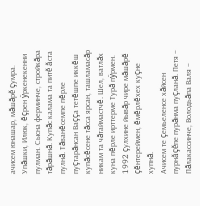ачисем юнашар, мăшăрĕ çумра. Упăшки, Илюк, ĕçрен ÿркенекенни пулман. Сысна ферминче, стройкăра тăрăшнă. Купăс калама та питĕ ăста пулнă. Тăванĕсемпе пĕрле пуçтарăнсан Ваççа тетĕшпе иккĕш купăсĕсене тăсса ярсан, ташламасăр никам та чăтаймастчĕ. Шел, ватлăх куна пĕрле ирттерме Турă пÿрмен. 1992 çулхине йывăр чире мăшăрĕ çĕнтереймен, ĕмĕрлĕхех куçне хупнă.
Ачисем те çемьеленсе хăйсен пурнăçĕпе пурăнма пуçланă. Петя – Пăлакассинче, Володьăпа Валя –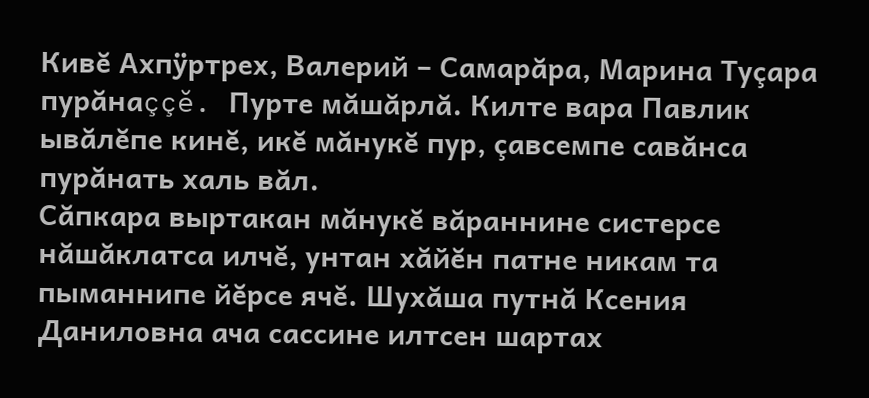Кивĕ Ахпÿртрех, Валерий – Самарăра, Марина Туçара пурăнаççĕ. Пурте мăшăрлă. Килте вара Павлик ывăлĕпе кинĕ, икĕ мăнукĕ пур, çавсемпе савăнса пурăнать халь вăл.
Сăпкара выртакан мăнукĕ вăраннине систерсе нăшăклатса илчĕ, унтан хăйĕн патне никам та пыманнипе йĕрсе ячĕ. Шухăша путнă Ксения Даниловна ача сассине илтсен шартах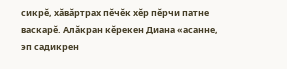сикрĕ, хăвăртрах пĕчĕк хĕр пĕрчи патне васкарĕ. Алăкран кĕрекен Диана «асанне, эп садикрен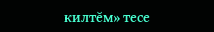килтĕм» тесе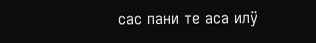сас пани те аса илÿ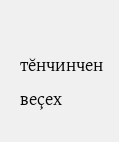тĕнчинчен веçех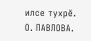илсе тухрĕ.
О. ПАВЛОВА.